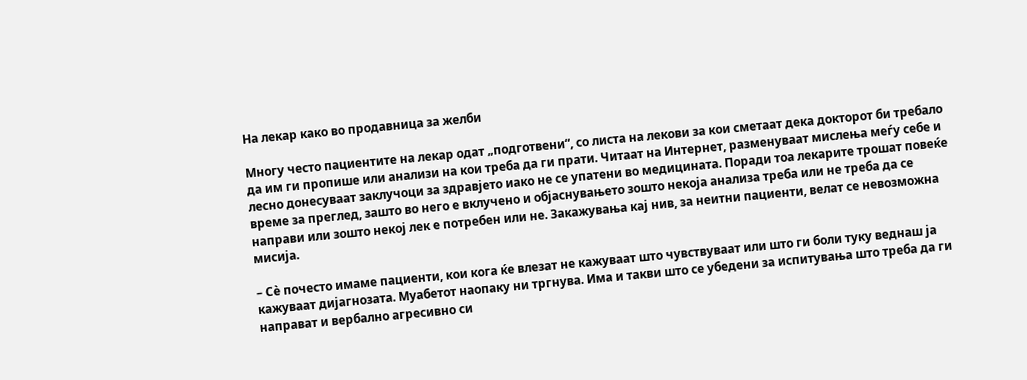На лекар како во продавница за желби

Многу често пациентите на лекар одат „подготвени“, со листа на лекови за кои сметаат дека докторот би требало да им ги пропише или анализи на кои треба да ги прати. Читаат на Интернет, разменуваат мислења меѓу себе и лесно донесуваат заклучоци за здравјето иако не се упатени во медицината. Поради тоа лекарите трошат повеќе време за преглед, зашто во него е вклучено и објаснувањето зошто некоја анализа треба или не треба да се направи или зошто некој лек е потребен или не. Закажувања кај нив, за неитни пациенти, велат се невозможна мисија.

– Сѐ почесто имаме пациенти, кои кога ќе влезат не кажуваат што чувствуваат или што ги боли туку веднаш ја кажуваат дијагнозата. Муабетот наопаку ни тргнува. Има и такви што се убедени за испитувања што треба да ги направат и вербално агресивно си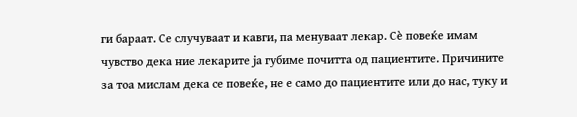ги бараат. Се случуваат и кавги, па менуваат лекар. Сѐ повеќе имам чувство дека ние лекарите ја губиме почитта од пациентите. Причините за тоа мислам дека се повеќе, не е само до пациентите или до нас, туку и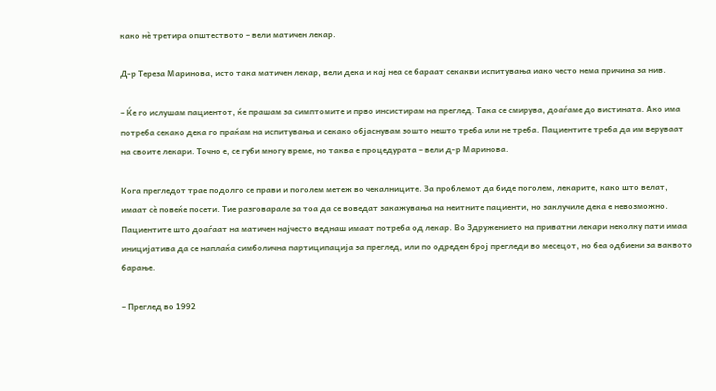како нѐ третира општеството – вели матичен лекар.

Д-р Тереза Маринова, исто така матичен лекар, вели дека и кај неа се бараат секакви испитувања иако често нема причина за нив.

– Ќе го ислушам пациентот, ќе прашам за симптомите и прво инсистирам на преглед. Така се смирува, доаѓаме до вистината. Ако има потреба секако дека го праќам на испитувања и секако објаснувам зошто нешто треба или не треба. Пациентите треба да им веруваат на своите лекари. Точно е, се губи многу време, но таква е процедурата – вели д-р Маринова.

Кога прегледот трае подолго се прави и поголем метеж во чекалниците. За проблемот да биде поголем, лекарите, како што велат, имаат сѐ повеќе посети. Тие разговарале за тоа да се воведат закажувања на неитните пациенти, но заклучиле дека е невозможно. Пациентите што доаѓаат на матичен најчесто веднаш имаат потреба од лекар. Во Здружението на приватни лекари неколку пати имаа иницијатива да се наплаќа симболична партиципација за преглед, или по одреден број прегледи во месецот, но беа одбиени за ваквото барање.

– Преглед во 1992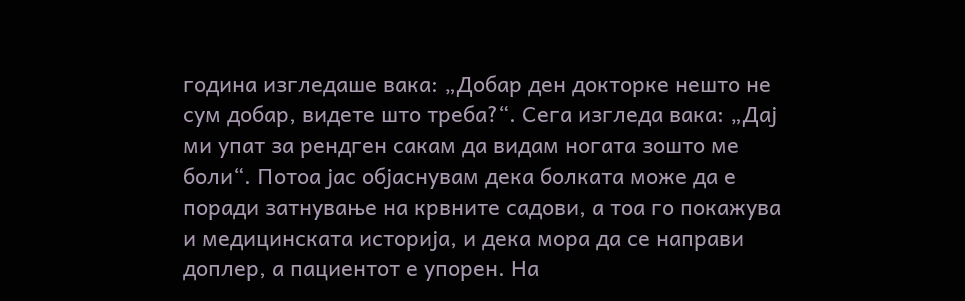година изгледаше вака: „Добар ден докторке нешто не сум добар, видете што треба?“. Сега изгледа вака: „Дај ми упат за рендген сакам да видам ногата зошто ме боли“. Потоа јас објаснувам дека болката може да е поради затнување на крвните садови, а тоа го покажува и медицинската историја, и дека мора да се направи доплер, а пациентот е упорен. На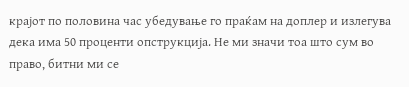крајот по половина час убедување го праќам на доплер и излегува дека има 50 проценти опструкција. Не ми значи тоа што сум во право, битни ми се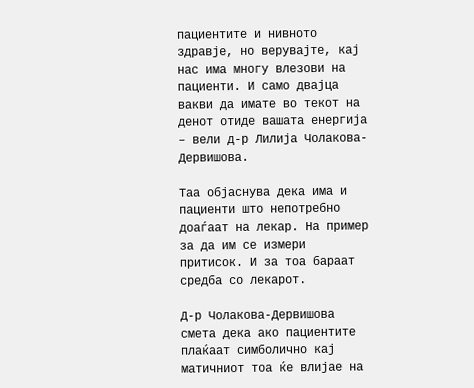пациентите и нивното здравје, но верувајте, кај нас има многу влезови на пациенти. И само двајца вакви да имате во текот на денот отиде вашата енергија – вели д-р Лилија Чолакова-Дервишова.

Таа објаснува дека има и пациенти што непотребно доаѓаат на лекар. На пример за да им се измери притисок. И за тоа бараат средба со лекарот.

Д-р Чолакова-Дервишова смета дека ако пациентите плаќаат симболично кај матичниот тоа ќе влијае на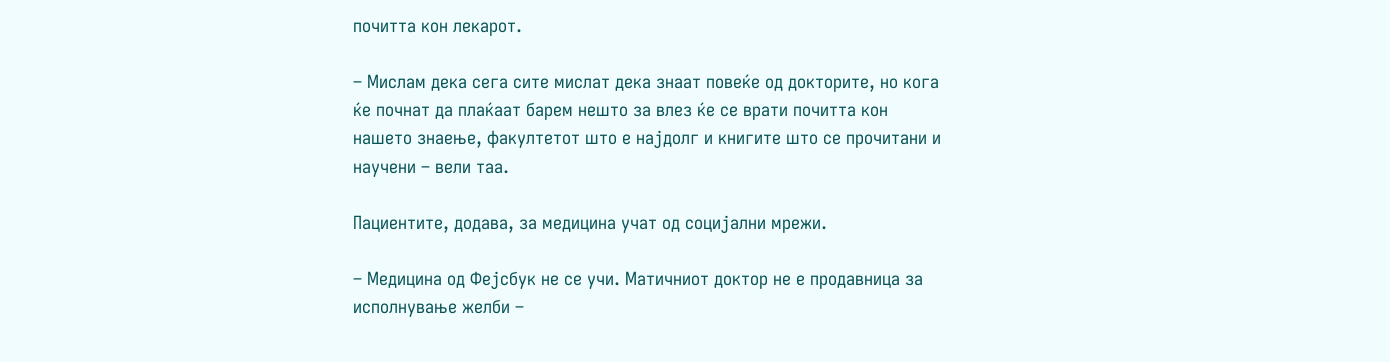почитта кон лекарот.

– Мислам дека сега сите мислат дека знаат повеќе од докторите, но кога ќе почнат да плаќаат барем нешто за влез ќе се врати почитта кон нашето знаење, факултетот што е најдолг и книгите што се прочитани и научени – вели таа.

Пациентите, додава, за медицина учат од социјални мрежи.

– Медицина од Фејсбук не се учи. Матичниот доктор не е продавница за исполнување желби –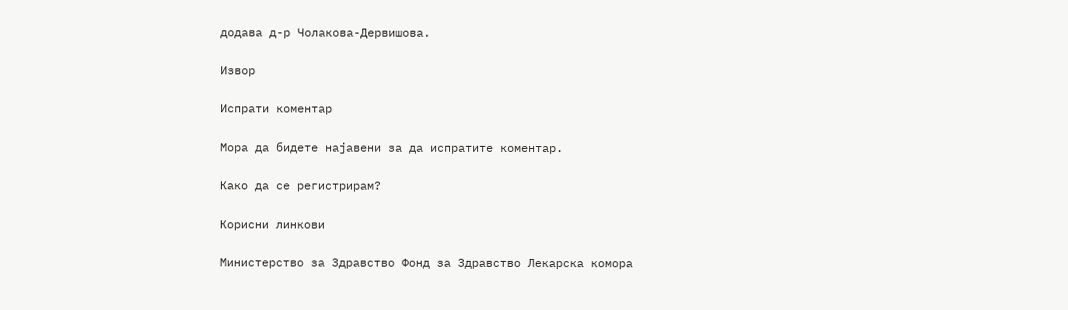додава д-р Чолакова-Дервишова.

Извор

Испрати коментар

Мора да бидете најавени за да испратите коментар.

Како да се регистрирам?

Корисни линкови

Министерство за Здравство Фонд за Здравство Лекарска комора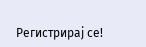Регистрирај се!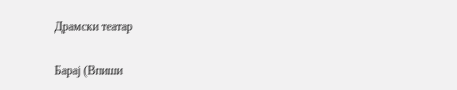Драмски театар

Барај (Впиши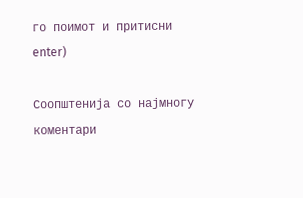го поимот и притисни enter)

Соопштенија со најмногу коментари